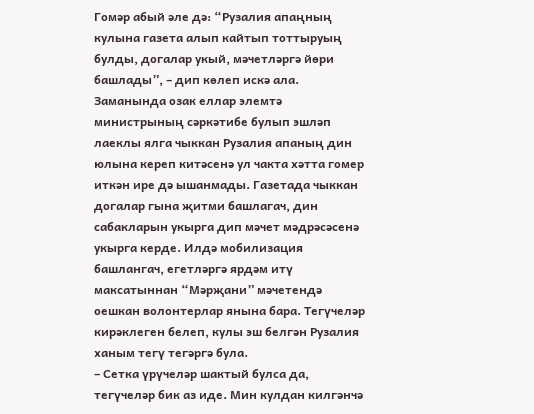Гомәр абый әле дә: “Рузалия апаңның кулына газета алып кайтып тоттыруың булды, догалар укый, мәчетләргә йөри башлады”, – дип көлеп искә ала. Заманында озак еллар элемтә министрының сәркәтибе булып эшләп лаеклы ялга чыккан Рузалия апаның дин юлына кереп китәсенә ул чакта хәтта гомер иткән ире дә ышанмады. Газетада чыккан догалар гына җитми башлагач, дин сабакларын укырга дип мәчет мәдрәсәсенә укырга керде. Илдә мобилизация башлангач, егетләргә ярдәм итү максатыннан “Мәрҗани” мәчетендә оешкан волонтерлар янына бара. Тегүчеләр кирәклеген белеп, кулы эш белгән Рузалия ханым тегү тегәргә була.
– Сетка үрүчеләр шактый булса да, тегүчеләр бик аз иде. Мин кулдан килгәнчә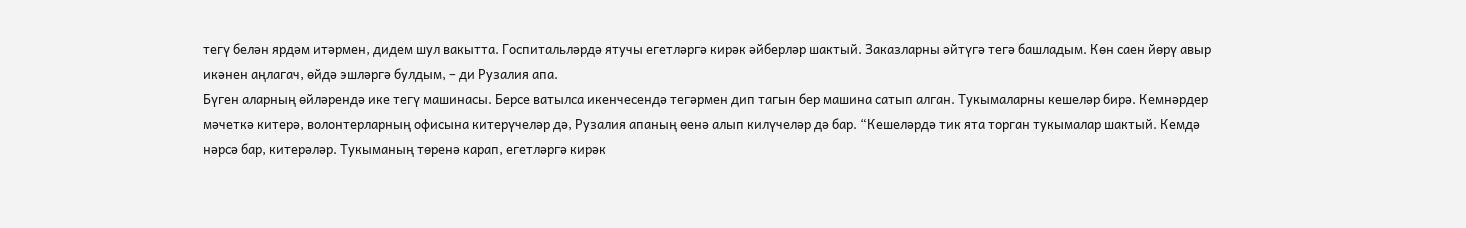тегү белән ярдәм итәрмен, дидем шул вакытта. Госпитальләрдә ятучы егетләргә кирәк әйберләр шактый. Заказларны әйтүгә тегә башладым. Көн саен йөрү авыр икәнен аңлагач, өйдә эшләргә булдым, – ди Рузалия апа.
Бүген аларның өйләрендә ике тегү машинасы. Берсе ватылса икенчесендә тегәрмен дип тагын бер машина сатып алган. Тукымаларны кешеләр бирә. Кемнәрдер мәчеткә китерә, волонтерларның офисына китерүчеләр дә, Рузалия апаның өенә алып килүчеләр дә бар. “Кешеләрдә тик ята торган тукымалар шактый. Кемдә нәрсә бар, китерәләр. Тукыманың төренә карап, егетләргә кирәк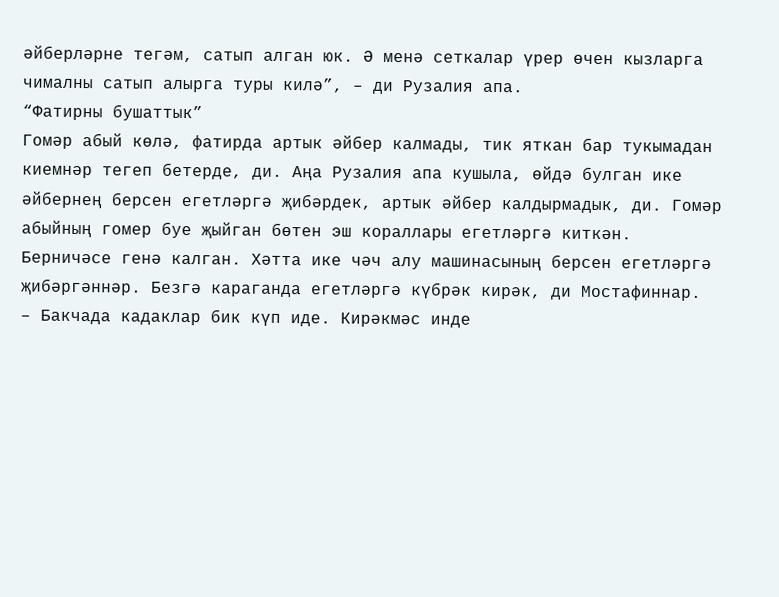әйберләрне тегәм, сатып алган юк. Ә менә сеткалар үрер өчен кызларга чималны сатып алырга туры килә”, – ди Рузалия апа.
“Фатирны бушаттык”
Гомәр абый көлә, фатирда артык әйбер калмады, тик яткан бар тукымадан киемнәр тегеп бетерде, ди. Аңа Рузалия апа кушыла, өйдә булган ике әйбернең берсен егетләргә җибәрдек, артык әйбер калдырмадык, ди. Гомәр абыйның гомер буе җыйган бөтен эш кораллары егетләргә киткән. Берничәсе генә калган. Хәтта ике чәч алу машинасының берсен егетләргә җибәргәннәр. Безгә караганда егетләргә күбрәк кирәк, ди Мостафиннар.
– Бакчада кадаклар бик күп иде. Кирәкмәс инде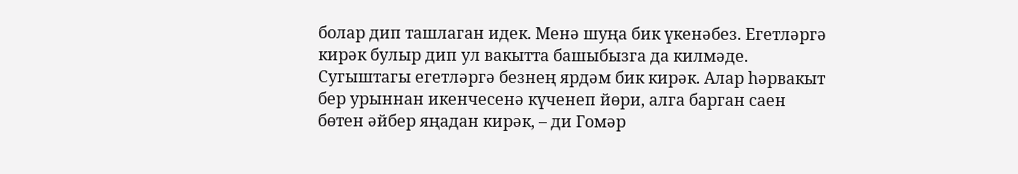болар дип ташлаган идек. Менә шуңа бик үкенәбез. Егетләргә кирәк булыр дип ул вакытта башыбызга да килмәде. Сугыштагы егетләргә безнең ярдәм бик кирәк. Алар һәрвакыт бер урыннан икенчесенә күченеп йөри, алга барган саен бөтен әйбер яңадан кирәк, – ди Гомәр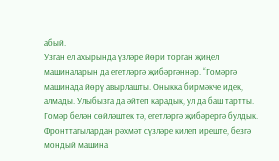абый.
Узган ел ахырында үзләре йөри торган җиңел машиналарын да егетләргә җибәргәннәр. “Гомәргә машинада йөрү авырлашты. Оныкка бирмәкче идек, алмады. Улыбызга да әйтеп карадык, ул да баш тартты. Гомәр белән сөйләштек тә, егетләргә җибәрергә булдык. Фронттагылардан рәхмәт сүзләре килеп иреште, безгә мондый машина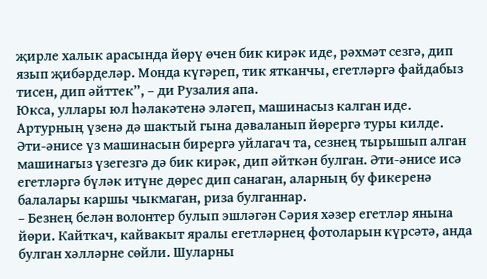җирле халык арасында йөрү өчен бик кирәк иде, рәхмәт сезгә, дип язып җибәрделәр. Монда күгәреп, тик ятканчы, егетләргә файдабыз тисен, дип әйттек”, – ди Рузалия апа.
Юкса, уллары юл һәлакәтенә эләгеп, машинасыз калган иде. Артурның үзенә дә шактый гына дәваланып йөрергә туры килде. Әти-әнисе үз машинасын бирергә уйлагач та, сезнең тырышып алган машинагыз үзегезгә дә бик кирәк, дип әйткән булган. Әти-әнисе исә егетләргә бүләк итүне дөрес дип санаган, аларның бу фикеренә балалары каршы чыкмаган, риза булганнар.
– Безнең белән волонтер булып эшләгән Сәрия хәзер егетләр янына йөри. Кайткач, кайвакыт яралы егетләрнең фотоларын күрсәтә, анда булган хәлләрне сөйли. Шуларны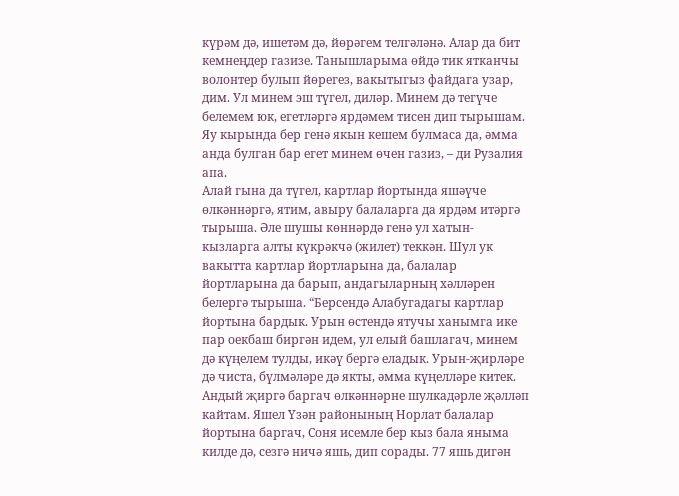күрәм дә, ишетәм дә, йөрәгем телгәләнә. Алар да бит кемнеңдер газизе. Танышларыма өйдә тик ятканчы волонтер булып йөрегез, вакытыгыз файдага узар, дим. Ул минем эш түгел, диләр. Минем дә тегүче белемем юк, егетләргә ярдәмем тисен дип тырышам. Яу кырында бер генә якын кешем булмаса да, әмма анда булган бар егет минем өчен газиз, – ди Рузалия апа.
Алай гына да түгел, картлар йортында яшәүче өлкәннәргә, ятим, авыру балаларга да ярдәм итәргә тырыша. Әле шушы көннәрдә генә ул хатын-кызларга алты күкрәкчә (жилет) теккән. Шул ук вакытта картлар йортларына да, балалар йортларына да барып, андагыларның хәлләрен белергә тырыша. “Берсендә Алабугадагы картлар йортына бардык. Урын өстендә ятучы ханымга ике пар оекбаш биргән идем, ул елый башлагач, минем дә күңелем тулды, икәү бергә еладык. Урын-җирләре дә чиста, бүлмәләре дә якты, әмма күңелләре китек. Андый җиргә баргач өлкәннәрне шулкадәрле җәлләп кайтам. Яшел Үзән районының Норлат балалар йортына баргач, Соня исемле бер кыз бала яныма килде дә, сезгә ничә яшь, дип сорады. 77 яшь дигән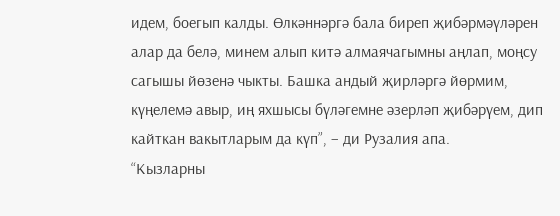идем, боегып калды. Өлкәннәргә бала биреп җибәрмәүләрен алар да белә, минем алып китә алмаячагымны аңлап, моңсу сагышы йөзенә чыкты. Башка андый җирләргә йөрмим, күңелемә авыр, иң яхшысы бүләгемне әзерләп җибәрүем, дип кайткан вакытларым да күп”, – ди Рузалия апа.
“Кызларны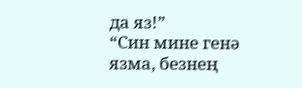да яз!”
“Син мине генә язма, безнең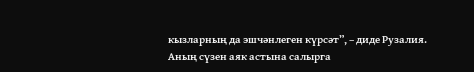кызларның да эшчәнлеген күрсәт”, – диде Рузалия. Аның сүзен аяк астына салырга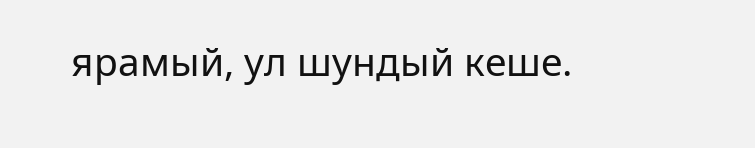ярамый, ул шундый кеше.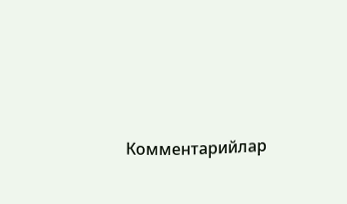Комментарийлар